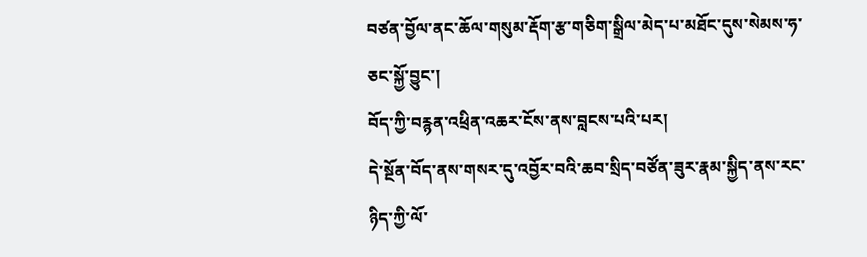བཙན་བྱོལ་ནང་ཆོལ་གསུམ་རྡོག་རྩ་གཅིག་སྒྲིལ་མེད་པ་མཐོང་དུས་སེམས་ཧ་ཅང་སྐྱོ་བྱུང་།
བོད་ཀྱི་བརྙན་འཕྲིན་འཆར་ངོས་ནས་བླངས་པའི་པར།
དེ་སྔོན་བོད་ནས་གསར་དུ་འབྱོར་བའི་ཆབ་སྲིད་བཙོན་ཟུར་རྣམ་སྐྱིད་ནས་རང་ཉིད་ཀྱི་ལོ་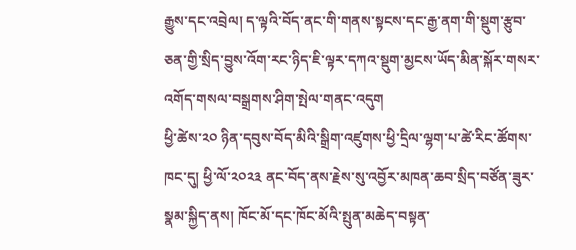རྒྱུས་དང་འབྲེལ། ད་ལྟའི་བོད་ནང་གི་གནས་སྟངས་དང་རྒྱ་ནག་གི་སྡུག་རྩུབ་ཅན་གྱི་སྲིད་བྱུས་འོག་རང་ཉིད་ཇི་ལྟར་དཀའ་སྡུག་མྱངས་ཡོད་མིན་སྐོར་གསར་འགོད་གསལ་བསྒྲགས་ཤིག་སྤེལ་གནང་འདུག
ཕྱི་ཚེས་༢༠ ཉིན་དབུས་བོད་མིའི་སྒྲིག་འཛུགས་ཕྱི་དྲིལ་ལྷག་པ་ཚེ་རིང་ཚོགས་ཁང་དུ། ཕྱི་ལོ་༢༠༢༣ ནང་བོད་ནས་རྗེས་སུ་འབྱོར་མཁན་ཆབ་སྲིད་བཙོན་ཟུར་སྣམ་སྐྱིད་ནས། ཁོང་མོ་དང་ཁོང་མོའི་སྤུན་མཆེད་བསྟན་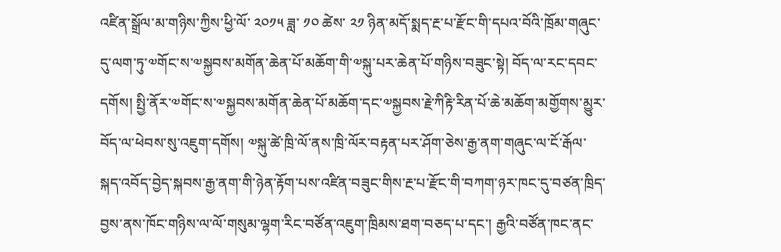འཛིན་སྒྲོལ་མ་གཉིས་ཀྱིས་ཕྱི་ལོ་ ༢༠༡༥ ཟླ་ ༡༠ ཚེས་ ༢༡ ཉིན་མདོ་སྨད་རྔ་པ་རྫོང་གི་དཔའ་བོའི་ཁྲོམ་གཞུང་དུ་ལག་ཏུ་༧གོང་ས་༧སྐྱབས་མགོན་ཆེན་པོ་མཆོག་གི་༧སྐུ་པར་ཆེན་པོ་གཉིས་བཟུང་སྟེ། བོད་ལ་རང་དབང་དགོས། སྤྱི་ནོར་༧གོང་ས་༧སྐྱབས་མགོན་ཆེན་པོ་མཆོག་དང་༧སྐྱབས་རྗེ་ཀིརྟི་རིན་པོ་ཆེ་མཆོག་མགྱོགས་མྱུར་བོད་ལ་ཕེབས་སུ་འཇུག་དགོས། ༧སྐུ་ཚེ་ཁྲི་ལོ་ནས་ཁྲི་ལོར་བརྟན་པར་ཤོག་ཅེས་རྒྱ་ནག་གཞུང་ལ་ངོ་རྒོལ་སྐད་འབོད་བྱེད་སྐབས་རྒྱ་ནག་གི་ཉེན་རྟོག་པས་འཛིན་བཟུང་གིས་རྔ་པ་རྫོང་གི་བཀག་ཉར་ཁང་དུ་བཙན་ཁྲིད་བྱས་ནས་ཁོང་གཉིས་ལ་ལོ་གསུམ་ལྷག་རིང་བཙོན་འཇུག་ཁྲིམས་ཐག་བཅད་པ་དང་། རྒྱའི་བཙོན་ཁང་ནང་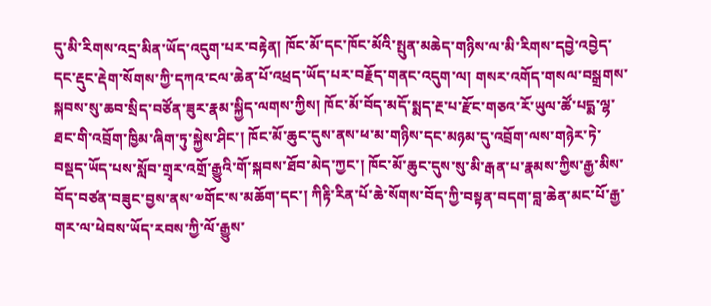དུ་མི་རིགས་འདྲ་མིན་ཡོད་འདུག་པར་བརྟེན། ཁོང་མོ་དང་ཁོང་མོའི་སྤུན་མཆེད་གཉིས་ལ་མི་རིགས་དབྱེ་འབྱེད་དང་རྡུང་རྡེག་སོགས་ཀྱི་དཀའ་ངལ་ཆེན་པོ་འཕྲད་ཡོད་པར་བརྗོད་གནང་འདུག་ལ། གསར་འགོད་གསལ་བསྒྲགས་སྐབས་སུ་ཆབ་སྲིད་བཙོན་ཟུར་རྣམ་སྐྱིད་ལགས་ཀྱིས། ཁོང་མོ་བོད་མདོ་སྨད་རྔ་པ་རྫོང་གཅའ་རོ་ཡུལ་ཚོ་པདྨ་ལྷ་ཐང་གི་འབྲོག་ཁྱིམ་ཞིག་ཏུ་སྐྱེས་ཤིང་། ཁོང་མོ་ཆུང་དུས་ནས་ཕ་མ་གཉིས་དང་མཉམ་དུ་འབྲོག་ལས་གཉེར་ཏེ་བསྡད་ཡོད་པས་སློབ་གྲྭར་འགྲོ་རྒྱུའི་གོ་སྐབས་ཐོབ་མེད་ཀྱང་། ཁོང་མོ་ཆུང་དུས་སུ་མི་རྒན་པ་རྣམས་ཀྱིས་རྒྱ་མིས་བོད་བཙན་བཟུང་བྱས་ནས་༧གོང་ས་མཆོག་དང་། ཀིརྟི་རིན་པོ་ཆེ་སོགས་བོད་ཀྱི་བསྟན་བདག་བླ་ཆེན་མང་པོ་རྒྱ་གར་ལ་ཕེབས་ཡོད་རབས་ཀྱི་ལོ་རྒྱུས་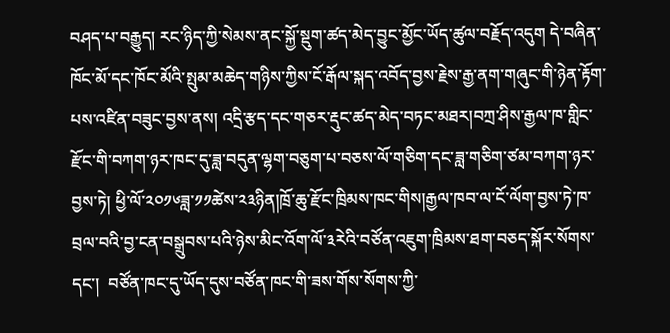བཤད་པ་བརྒྱུད། རང་ཉིད་ཀྱི་སེམས་ནང་སྐྱོ་སྡུག་ཚད་མེད་བྱུང་མྱོང་ཡོད་ཚུལ་བརྗོད་འདུག དེ་བཞིན་ཁོང་མོ་དང་ཁོང་མོའི་སྤུམ་མཆེད་གཉིས་ཀྱིས་ངོ་རྒོལ་སྐད་འབོད་བྱས་རྗེས་རྒྱ་ནག་གཞུང་གི་ཉེན་རྟོག་པས་འཛིན་བཟུང་བྱས་ནས། འདྲི་རྩད་དང་གཅར་རྡུང་ཚད་མེད་བཏང་མཐར།བཀྲ་ཤིས་རྒྱལ་ཁ་གླིང་རྫོང་གི་བཀག་ཉར་ཁང་དུ་ཟླ་བདུན་ལྷག་བཅུག་པ་བཅས་ལོ་གཅིག་དང་ཟླ་གཅིག་ཙམ་བཀག་ཉར་བྱས་ཏེ། ཕྱི་ལོ་༢༠༡༦ཟླ་༡༡ཚེས་༢༣ཉིན།ཁྲོ་ཆུ་རྫོང་ཁྲིམས་ཁང་གིས།རྒྱལ་ཁབ་ལ་ངོ་ལོག་བྱས་ཏེ་ཁ་བྲལ་བའི་བྱ་ངན་བསྒྲུབས་པའི་ཉེས་མིང་འོག་ལོ་༣རེའི་བཙོན་འཇུག་ཁྲིམས་ཐག་བཅད་སྐོར་སོགས་དང་།  བཙོན་ཁང་དུ་ཡོད་དུས་བཙོན་ཁང་གི་ཟས་གོས་སོགས་ཀྱི་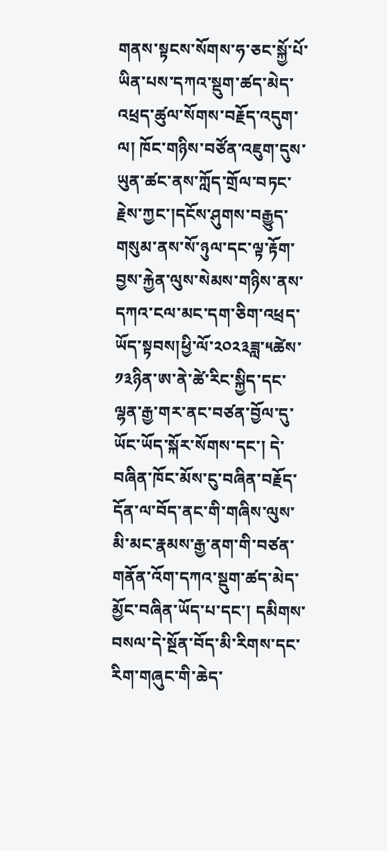གནས་སྟངས་སོགས་ཧ་ཅང་སྐྱོ་པོ་ཡིན་པས་དཀའ་སྡུག་ཚད་མེད་འཕྲད་ཚུལ་སོགས་བརྗོད་འདུག་ལ། ཁོང་གཉིས་བཙོན་འཇུག་དུས་ཡུན་ཚང་ནས་ཀློད་གྲོལ་བཏང་རྗེས་ཀྱང་།དངོས་ཤུགས་བརྒྱུད་གསུམ་ནས་སོ་ཉུལ་དང་ལྟ་རྟོག་བྱས་རྐྱེན་ལུས་སེམས་གཉིས་ནས་དཀའ་ངལ་མང་དག་ཅིག་འཕྲད་ཡོད་སྟབས།ཕྱི་ལོ་༢༠༢༣ཟླ་༥ཚེས་ ༡༣ཉིན་ཨ་ནེ་ཚེ་རིང་སྐྱིད་དང་ལྷན་རྒྱ་གར་ནང་བཙན་བྱོལ་དུ་ཡོང་ཡོད་སྐོར་སོགས་དང་། དེ་བཞིན་ཁོང་མོས་ངུ་བཞིན་བརྗོད་དོན་ལ་བོད་ནང་གི་གཞིས་ལུས་མི་མང་རྣམས་རྒྱ་ནག་གི་བཙན་གནོན་འོག་དཀའ་སྡུག་ཚད་མེད་མྱོང་བཞིན་ཡོད་པ་དང་། དམིགས་བསལ་དེ་སྔོན་བོད་མི་རིགས་དང་རིག་གཞུང་གི་ཆེད་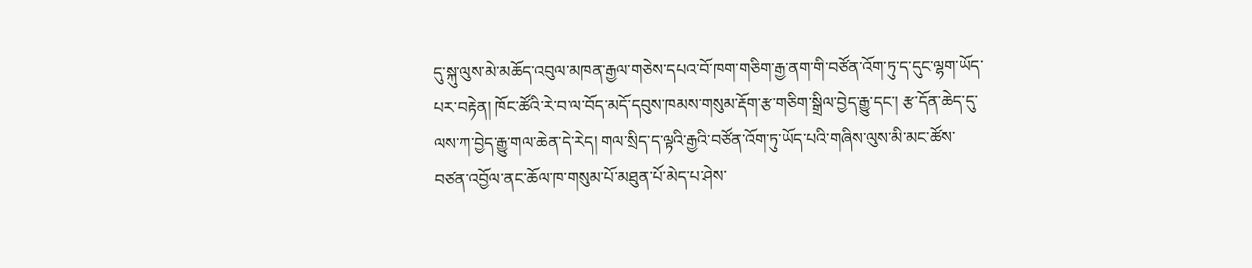དུ་སྐུ་ལུས་མེ་མཆོད་འབུལ་མཁན་རྒྱལ་གཅེས་དཔའ་བོ་ཁག་གཅིག་རྒྱ་ནག་གི་བཙོན་འོག་ཏུ་ད་དུང་ལྷག་ཡོད་པར་བརྟེན། ཁོང་ཚོའི་རེ་བ་ལ་བོད་མདོ་དབུས་ཁམས་གསུམ་རྡོག་རྩ་གཅིག་སྒྲིལ་བྱེད་རྒྱུ་དང་། རྩ་དོན་ཆེད་དུ་ལས་ཀ་བྱེད་རྒྱུ་གལ་ཆེན་དེ་རེད། གལ་སྲིད་ད་ལྟའི་རྒྱའི་བཙོན་འོག་ཏུ་ཡོད་པའི་གཞིས་ལུས་མི་མང་ཚོས་བཙན་འབྱོལ་ནང་ཆོལ་ཁ་གསུམ་པོ་མཐུན་པོ་མེད་པ་ཤེས་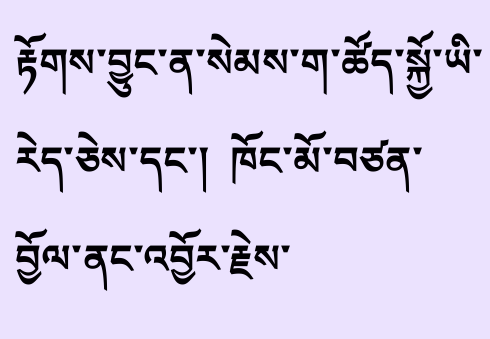རྟོགས་བྱུང་ན་སེམས་ག་ཚོད་སྐྱོ་ཡི་རེད་ཅེས་དང་།  ཁོང་མོ་བཙན་བྱོལ་ནང་འབྱོར་རྗེས་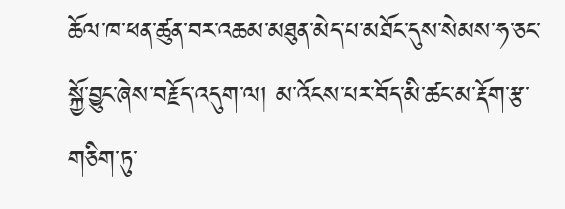ཆོལ་ཁ་ཕན་ཚུན་བར་འཆམ་མཐུན་མེད་པ་མཐོང་དུས་སེམས་ཧ་ཅང་སྐྱོ་བྱུང་ཞེས་བརྗོད་འདུག་ལ། མ་འོངས་པར་བོད་མི་ཚང་མ་རྡོག་རྩ་གཅིག་ཏུ་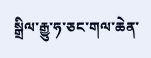སྒྲིལ་རྒྱུ་ཧ་ཅང་གལ་ཆེན་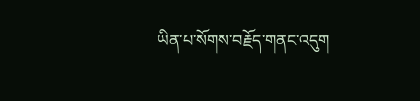ཡིན་པ་སོགས་བརྗོད་གནང་འདུག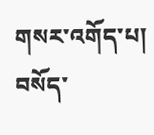གསར་འགོད་པ། བསོད་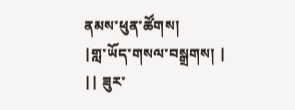ནམས་ཕུན་ཚོགས།
|གླ་ཡོད་གསལ་བསྒྲགས། |
|| ཟུར་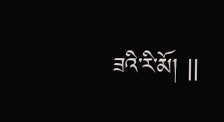ཟའི་རི་མོ། ||